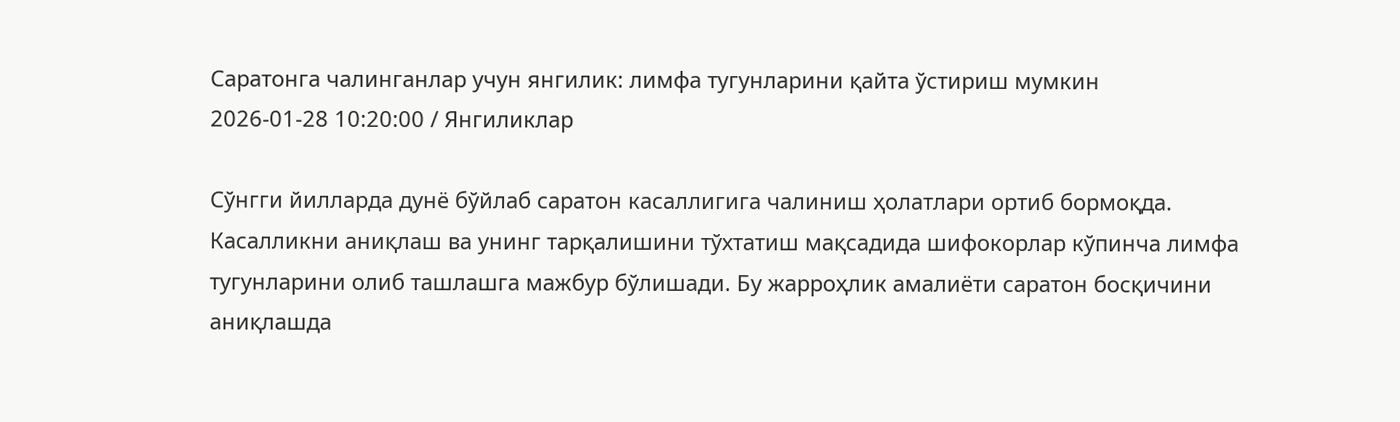Саратонга чалинганлар учун янгилик: лимфа тугунларини қайта ўстириш мумкин
2026-01-28 10:20:00 / Янгиликлар

Сўнгги йилларда дунё бўйлаб саратон касаллигига чалиниш ҳолатлари ортиб бормоқда. Касалликни аниқлаш ва унинг тарқалишини тўхтатиш мақсадида шифокорлар кўпинча лимфа тугунларини олиб ташлашга мажбур бўлишади. Бу жарроҳлик амалиёти саратон босқичини аниқлашда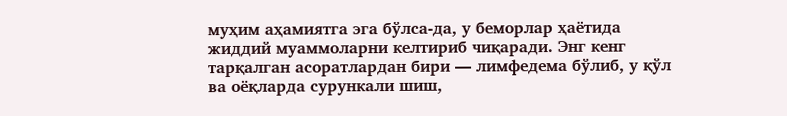муҳим аҳамиятга эга бўлса-да, у беморлар ҳаётида жиддий муаммоларни келтириб чиқаради. Энг кенг тарқалган асоратлардан бири — лимфедема бўлиб, у қўл ва оёқларда сурункали шиш,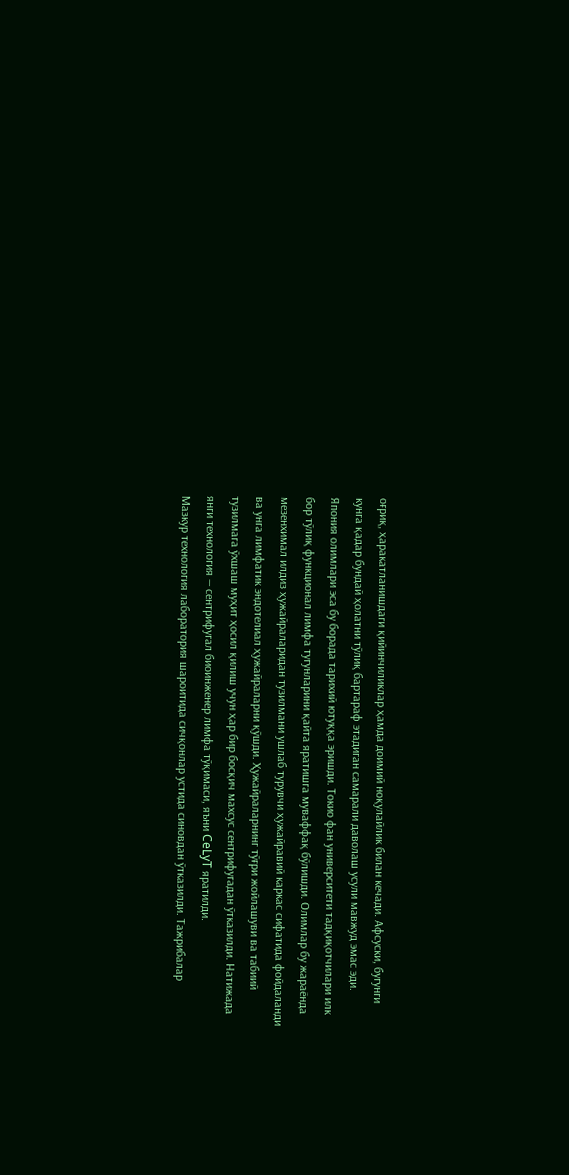оғриқ, ҳаракатланишдаги қийинчиликлар ҳамда доимий ноқулайлик билан кечади. Афсуски, бугунги кунга қадар бундай ҳолатни тўлиқ бартараф этадиган самарали даволаш усули мавжуд эмас эди.
Япония олимлари эса бу борада тарихий ютуққа эришди. Токио фан университети тадқиқотчилари илк бор тўлиқ функционал лимфа тугунларини қайта яратишга муваффақ бўлишди. Олимлар бу жараёнда мезенхимал илдиз ҳужайраларидан тузилмани ушлаб турувчи ҳужайравий каркас сифатида фойдаланди ва унга лимфатик эндотелиал ҳужайраларни қўшди. Ҳужайраларнинг тўғри жойлашуви ва табиий тузилмага ўхшаш муҳит ҳосил қилиш учун ҳар бир босқич махсус сентрифугадан ўтказилди. Натижада янги технология — сентрифугал биоинженер лимфа тўқимаси, яъни CeLyT яратилди.
Мазкур технология лаборатория шароитида сичқонлар устида синовдан ўтказилди. Тажрибалар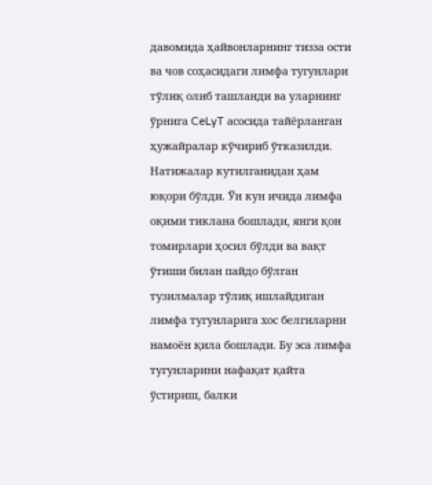давомида ҳайвонларнинг тизза ости ва чов соҳасидаги лимфа тугунлари тўлиқ олиб ташланди ва уларнинг ўрнига CeLyT асосида тайёрланган ҳужайралар кўчириб ўтказилди. Натижалар кутилганидан ҳам юқори бўлди. Ўн кун ичида лимфа оқими тиклана бошлади, янги қон томирлари ҳосил бўлди ва вақт ўтиши билан пайдо бўлган тузилмалар тўлиқ ишлайдиган лимфа тугунларига хос белгиларни намоён қила бошлади. Бу эса лимфа тугунларини нафақат қайта ўстириш, балки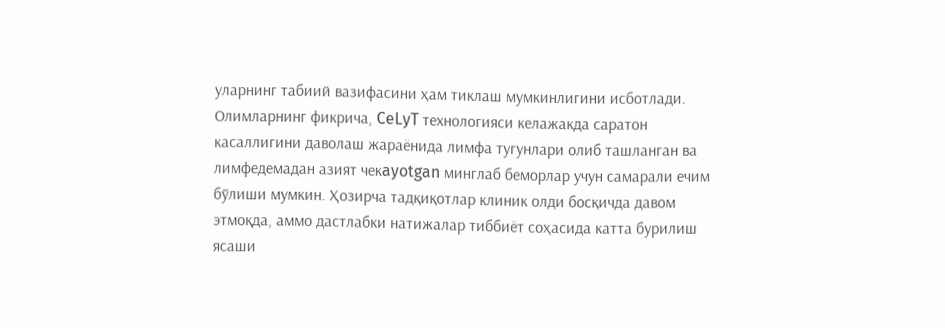уларнинг табиий вазифасини ҳам тиклаш мумкинлигини исботлади.
Олимларнинг фикрича, CeLyT технологияси келажакда саратон касаллигини даволаш жараёнида лимфа тугунлари олиб ташланган ва лимфедемадан азият чекayotgan минглаб беморлар учун самарали ечим бўлиши мумкин. Ҳозирча тадқиқотлар клиник олди босқичда давом этмоқда, аммо дастлабки натижалар тиббиёт соҳасида катта бурилиш ясаши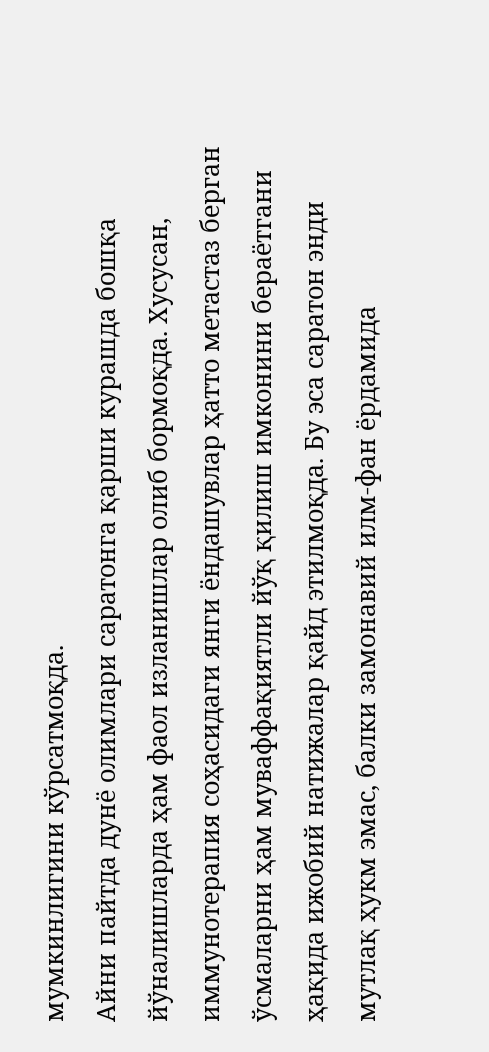мумкинлигини кўрсатмоқда.
Айни пайтда дунё олимлари саратонга қарши курашда бошқа йўналишларда ҳам фаол изланишлар олиб бормоқда. Хусусан, иммунотерапия соҳасидаги янги ёндашувлар ҳатто метастаз берган ўсмаларни ҳам муваффақиятли йўқ қилиш имконини бераётгани ҳақида ижобий натижалар қайд этилмоқда. Бу эса саратон энди мутлақ ҳукм эмас, балки замонавий илм-фан ёрдамида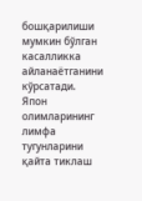бошқарилиши мумкин бўлган касалликка айланаётганини кўрсатади.
Япон олимларининг лимфа тугунларини қайта тиклаш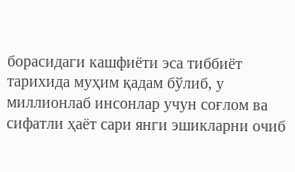борасидаги кашфиёти эса тиббиёт тарихида муҳим қадам бўлиб, у миллионлаб инсонлар учун соғлом ва сифатли ҳаёт сари янги эшикларни очиб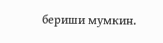бериши мумкин.